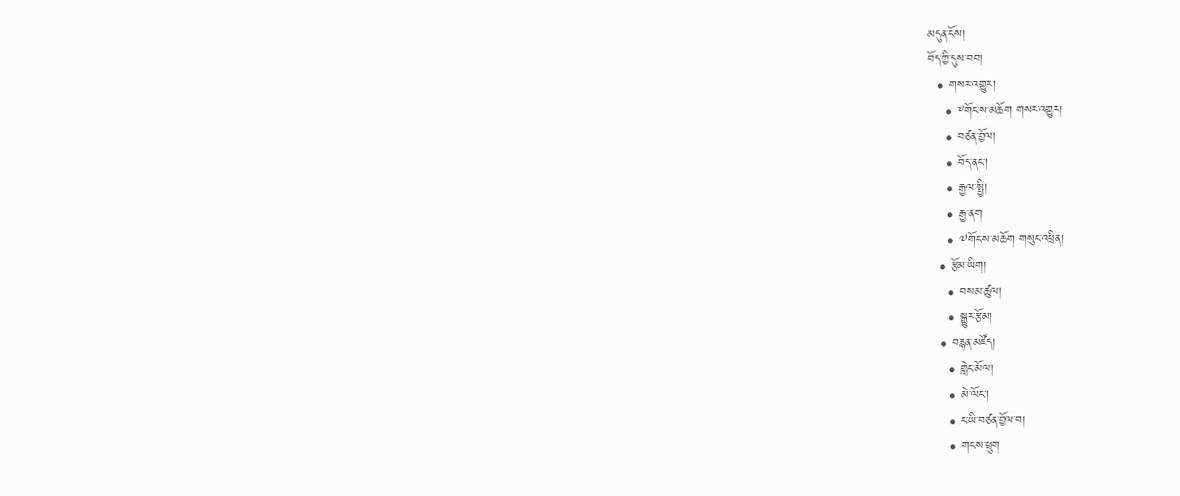མདུན་ངོས།
བོད་ཀྱི་དུས་བབ།
  • གསར་འགྱུར།
    • ༸གོང་ས་མཆོག གསར་འགྱུར།
    • བཙན་བྱོལ།
    • བོད་ནང་།
    • རྒྱལ་སྤྱི།
    • རྒྱ་ནག
    • ༧གོང་ས་མཆོག གསུང་འཕྲིན།
  • རྩོམ་ཡིག།
    • བསམ་ཚུལ།
    • སྒྱུར་རྩོམ།
  • བརྙན་མཛོད།
    • གླེང་མོལ།
    • མེ་ལོང་།
    • ང་ཡི་བཙན་བྱོལ་བ།
    • གངས་ཕྲུག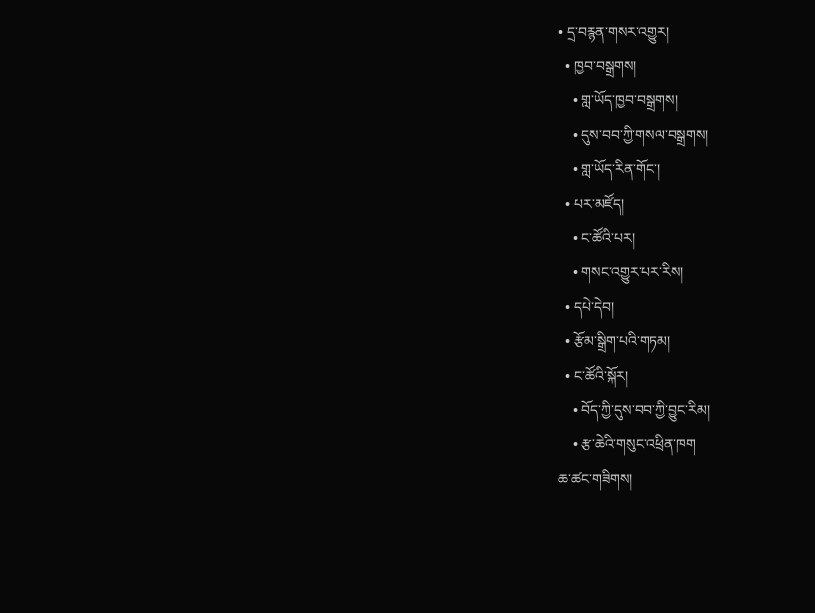• དྲ་བརྙན་གསར་འགྱུར།
  • ཁྱབ་བསྒྲགས།
    • གླ་ཡོད་ཁྱབ་བསྒྲགས།
    • དུས་བབ་ཀྱི་གསལ་བསྒྲགས།
    • གླ་ཡོད་རིན་གོང་།
  • པར་མཛོད།
    • ང་ཚོའི་པར།
    • གསང་འགྱུར་པར་རིས།
  • དཔེ་དེབ།
  • རྩོམ་སྒྲིག་པའི་གཏམ།
  • ང་ཚོའི་སྐོར།
    • བོད་ཀྱི་དུས་བབ་ཀྱི་བྱུང་རིམ།
    • རྩ་ཆེའི་གསུང་འཕྲིན་ཁག
ཆ་ཚང་གཟིགས།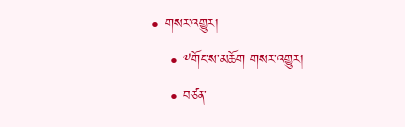• གསར་འགྱུར།
    • ༸གོང་ས་མཆོག གསར་འགྱུར།
    • བཙན་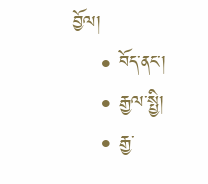བྱོལ།
    • བོད་ནང་།
    • རྒྱལ་སྤྱི།
    • རྒྱ་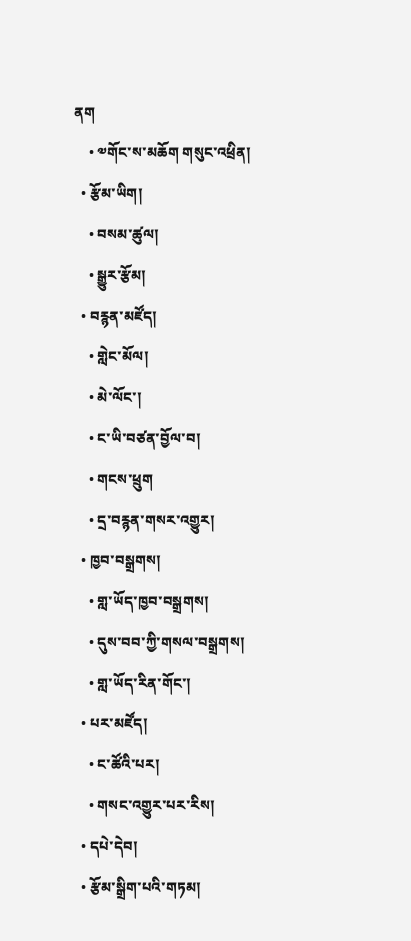ནག
    • ༧གོང་ས་མཆོག གསུང་འཕྲིན།
  • རྩོམ་ཡིག།
    • བསམ་ཚུལ།
    • སྒྱུར་རྩོམ།
  • བརྙན་མཛོད།
    • གླེང་མོལ།
    • མེ་ལོང་།
    • ང་ཡི་བཙན་བྱོལ་བ།
    • གངས་ཕྲུག
    • དྲ་བརྙན་གསར་འགྱུར།
  • ཁྱབ་བསྒྲགས།
    • གླ་ཡོད་ཁྱབ་བསྒྲགས།
    • དུས་བབ་ཀྱི་གསལ་བསྒྲགས།
    • གླ་ཡོད་རིན་གོང་།
  • པར་མཛོད།
    • ང་ཚོའི་པར།
    • གསང་འགྱུར་པར་རིས།
  • དཔེ་དེབ།
  • རྩོམ་སྒྲིག་པའི་གཏམ།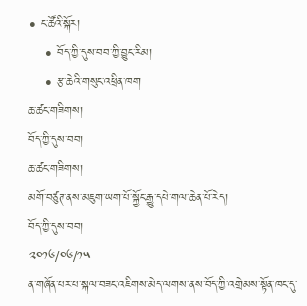• ང་ཚོའི་སྐོར།
    • བོད་ཀྱི་དུས་བབ་ཀྱི་བྱུང་རིམ།
    • རྩ་ཆེའི་གསུང་འཕྲིན་ཁག
ཆ་ཚང་གཟིགས།
བོད་ཀྱི་དུས་བབ།
ཆ་ཚང་གཟིགས།
མགོ་བཙུཊ་ནས་མཇུག་ཡག་པོ་སྐྱོང་རྒྱུ་དཔེ་གལ་ཆེན་པོ་རེད།
བོད་ཀྱི་དུས་བབ།
༢༠༡༦/༠༦/༡༥
ན་གཞོན་པར་པ་སྐལ་བཟང་འཇིགས་མེད་ལགས་ནས་བོད་ཀྱི་འགྲེམས་སྟོན་ཁང་དུ་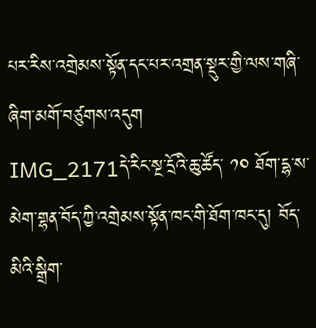པར་རིས་འགྲེམས་སྟོན་དང་པར་འགྲན་སྡུར་གྱི་ལས་གཞི་ཞིག་མགོ་བཙུགས་འདུག
IMG_2171དེ་རིང་སྔ་དྲོའི་ཆུ་ཚོད་ ༡༠ ཐོག་དྷ་ས་མེག་གྷན་བོད་ཀྱི་འགྲེམས་སྟོན་ཁང་གི་ཐོག་ཁང་དུ། བོད་མིའི་སྒྲིག་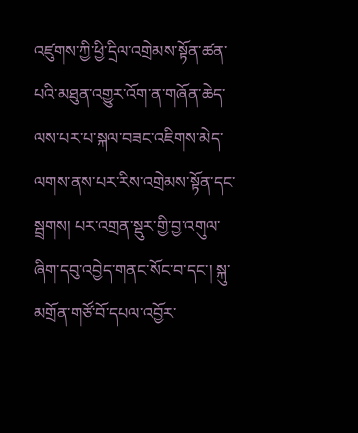འཛུགས་ཀྱི་ཕྱི་དྲིལ་འགྲེམས་སྟོན་ཚན་པའི་མཐུན་འགྱུར་འོག་ན་གཞོན་ཆེད་ལས་པར་པ་སྐལ་བཟང་འཇིགས་མེད་ལགས་ནས་པར་རིས་འགྲེམས་སྟོན་དང་སྦྲགས། པར་འགྲན་སྡུར་གྱི་བྱ་འགུལ་ཞིག་དབུ་འབྱེད་གནང་སོང་བ་དང་། སྐུ་མགྲོན་གཙོ་བོ་དཔལ་འབྱོར་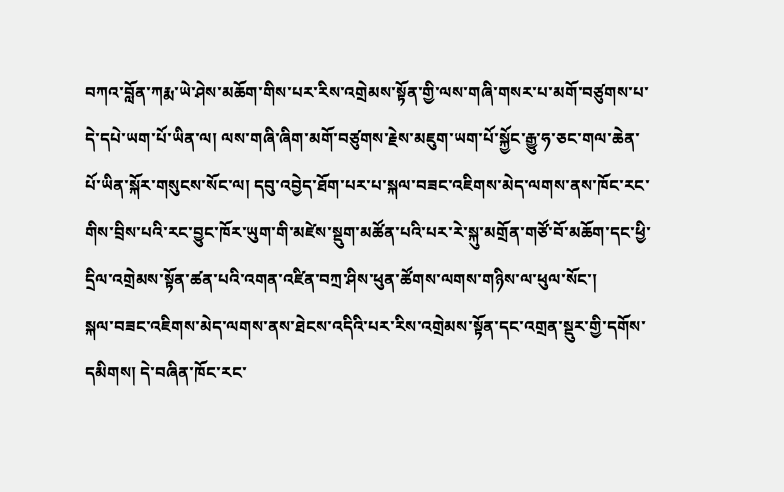བཀའ་བློན་ཀརྨ་ཡེ་ཤེས་མཆོག་གིས་པར་རིས་འགྲེམས་སྟོན་གྱི་ལས་གཞི་གསར་པ་མགོ་བཙུགས་པ་དེ་དཔེ་ཡག་པོ་ཡིན་ལ། ལས་གཞི་ཞིག་མགོ་བཙུགས་རྗེས་མཇུག་ཡག་པོ་སྐྱོང་རྒྱུ་ཧ་ཅང་གལ་ཆེན་པོ་ཡིན་སྐོར་གསུངས་སོང་ལ། དབུ་འབྱེད་ཐོག་པར་པ་སྐལ་བཟང་འཇིགས་མེད་ལགས་ནས་ཁོང་རང་གིས་བྲིས་པའི་རང་བྱུང་ཁོར་ཡུག་གི་མཛེས་སྡུག་མཚོན་པའི་པར་རེ་སྐུ་མགྲོན་གཙོ་བོ་མཆོག་དང་ཕྱི་དྲིལ་འགྲེམས་སྟོན་ཚན་པའི་འགན་འཛིན་བཀྲ་ཤིས་ཕུན་ཚོགས་ལགས་གཉིས་ལ་ཕུལ་སོང་།
སྐལ་བཟང་འཇིགས་མེད་ལགས་ནས་ཐེངས་འདིའི་པར་རིས་འགྲེམས་སྟོན་དང་འགྲན་སྡུར་གྱི་དགོས་དམིགས། དེ་བཞིན་ཁོང་རང་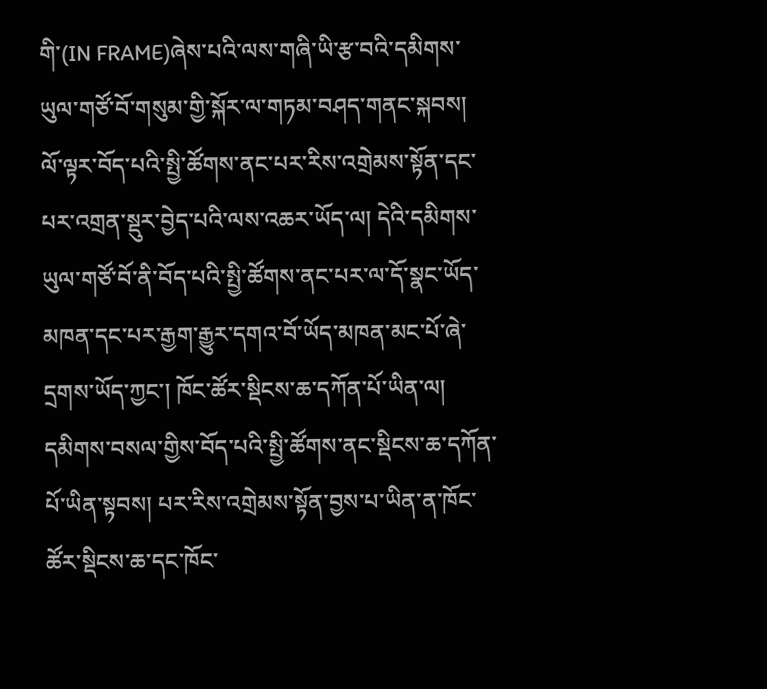གི་(IN FRAME)ཞེས་པའི་ལས་གཞི་ཡི་རྩ་བའི་དམིགས་ཡུལ་གཙོ་བོ་གསུམ་གྱི་སྐོར་ལ་གཏམ་བཤད་གནང་སྐབས། ལོ་ལྟར་བོད་པའི་སྤྱི་ཚོགས་ནང་པར་རིས་འགྲེམས་སྟོན་དང་པར་འགྲན་སྡུར་བྱེད་པའི་ལས་འཆར་ཡོད་ལ། དེའི་དམིགས་ཡུལ་གཙོ་བོ་ནི་བོད་པའི་སྤྱི་ཚོགས་ནང་པར་ལ་དོ་སྣང་ཡོད་མཁན་དང་པར་རྒྱག་རྒྱུར་དགའ་བོ་ཡོད་མཁན་མང་པོ་ཞེ་དྲགས་ཡོད་ཀྱང་། ཁོང་ཚོར་སྡིངས་ཆ་དཀོན་པོ་ཡིན་ལ། དམིགས་བསལ་གྱིས་བོད་པའི་སྤྱི་ཚོགས་ནང་སྡིངས་ཆ་དཀོན་པོ་ཡིན་སྟབས། པར་རིས་འགྲེམས་སྟོན་བྱས་པ་ཡིན་ན་ཁོང་ཚོར་སྡིངས་ཆ་དང་ཁོང་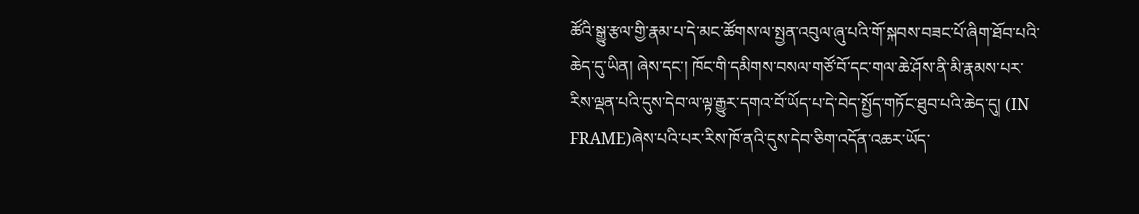ཚོའི་སྒྱུ་རྩལ་གྱི་རྣམ་པ་དེ་མང་ཚོགས་ལ་སྤྱན་འབུལ་ཞུ་པའི་གོ་སྐབས་བཟང་པོ་ཞིག་ཐོབ་པའི་ཆེད་དུ་ཡིན། ཞེས་དང་། ཁོང་གི་དམིགས་བསལ་གཙོ་བོ་དང་གལ་ཆེ་ཤོས་ནི་མི་རྣམས་པར་རིས་ལྡན་པའི་དུས་དེབ་ལ་ལྟ་རྒྱུར་དགའ་བོ་ཡོད་པ་དེ་བེད་སྤྱོད་གཏོང་ཐུབ་པའི་ཆེད་དུ། (IN FRAME)ཞེས་པའི་པར་རིས་ཁོ་ནའི་དུས་དེབ་ཅིག་འདོན་འཆར་ཡོད་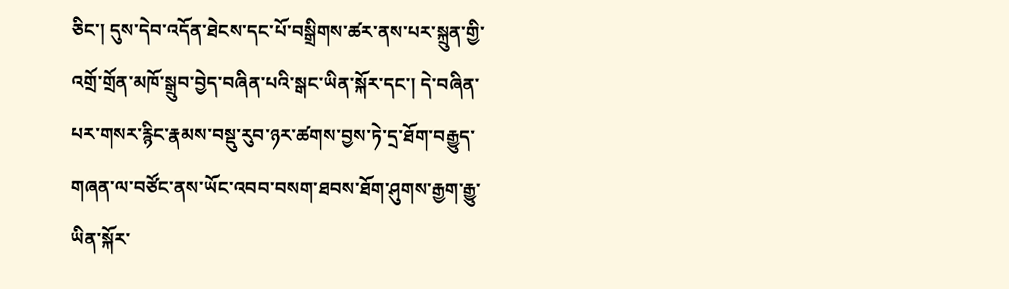ཅིང་། དུས་དེབ་འདོན་ཐེངས་དང་པོ་བསྒྲིགས་ཚར་ནས་པར་སྐྲུན་གྱི་འགྲོ་གྲོན་མཁོ་སྒྲུབ་བྱེད་བཞིན་པའི་སྒང་ཡིན་སྐོར་དང་། དེ་བཞིན་པར་གསར་རྙིང་རྣམས་བསྡུ་རུབ་ཉར་ཚགས་བྱས་ཏེ་དྲ་ཐོག་བརྒྱུད་གཞན་ལ་བཙོང་ནས་ཡོང་འབབ་བསག་ཐབས་ཐོག་ཤུགས་རྒྱག་རྒྱུ་ཡིན་སྐོར་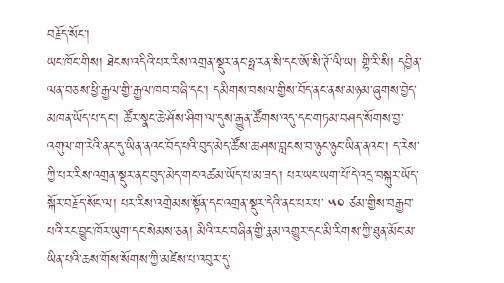བརྗོད་སོང་།
ཡང་ཁོང་གིས། ཐེངས་འདིའི་པར་རིས་འགྲན་སྡུར་ནང་ཧྥ་རན་སི་དང་ཨོ་སི་ཊོ་ལི་ཡ། གྷི་རི་སི། དབྱིན་ལན་བཅས་ཕྱི་རྒྱལ་གྱི་རྒྱལ་ཁབ་བཞི་དང་། དམིགས་བསལ་གྱིས་བོད་ནང་ནས་མཉམ་ཞུགས་བྱེད་མཁན་ཡོད་པ་དང་། ཚོར་སྣང་ཆེ་ཤོས་ཤིག་ལ་དུས་རྒྱུན་ཚོགས་འདུ་དང་གཏམ་བཤད་སོགས་བྱ་འགུལ་ག་རེའི་ནང་དུ་ཡིན་ནའང་བོད་པའི་བུད་མེད་ཚོས་ཆ་ཤས་བླངས་བ་ཉུང་ཉུང་ཡིན་ནའང་། ད་རེས་ཀྱི་པར་རིས་འགྲན་སྡུར་ནང་བུད་མེད་གང་འཚམ་ཡོད་པ་མ་ཟད། པར་ཡང་ཡག་པོ་དེ་འདྲ་བསྐུར་ཡོད་སྐོར་བརྗོད་སོང་ལ། པར་རིས་འགྲེམས་སྟོན་དང་འགྲན་སྡུར་དེའི་ནང་པར་པ་ ༥༠ ཙམ་གྱིས་བརྒྱབ་པའི་རང་བྱུང་ཁོར་ཡུག་དང་སེམས་ཅན། མིའི་རང་བཞིན་གྱི་རྣམ་འགྱུར་དང་མི་རིགས་ཀྱི་ཐུན་མོང་མ་ཡིན་པའི་ཆས་གོས་སོགས་ཀྱི་མཛེས་པ་འབུར་དུ་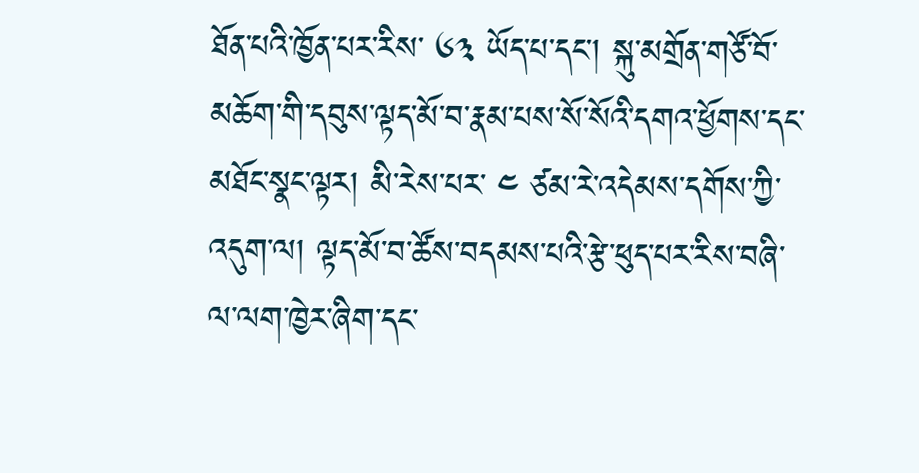ཐོན་པའི་ཁྱོན་པར་རིས་ ༦༣ ཡོད་པ་དང་། སྐུ་མགྲོན་གཙོ་བོ་མཆོག་གི་དབུས་ལྟད་མོ་བ་རྣམ་པས་སོ་སོའི་དགའ་ཕྱོགས་དང་མཐོང་སྣང་ལྟར། མི་རེས་པར་ ༤ ཙམ་རེ་འདེམས་དགོས་ཀྱི་འདུག་ལ། ལྟད་མོ་བ་ཚོས་བདམས་པའི་རྩེ་ཕུད་པར་རིས་བཞི་ལ་ལག་ཁྱེར་ཞིག་དང་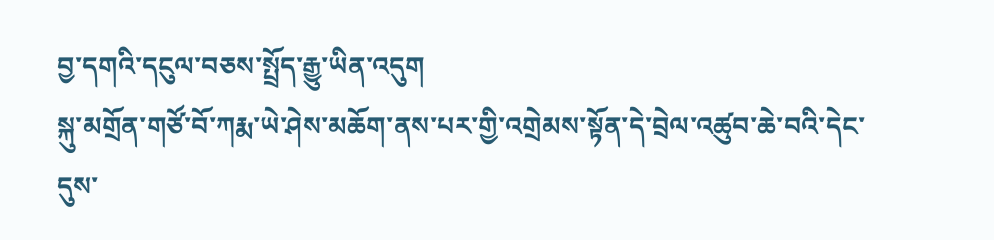བྱ་དགའི་དངུལ་བཅས་སྤྲོད་རྒྱུ་ཡིན་འདུག
སྐུ་མགྲོན་གཙོ་བོ་ཀརྨ་ཡེ་ཤེས་མཆོག་ནས་པར་གྱི་འགྲེམས་སྟོན་དེ་བྲེལ་འཚུབ་ཆེ་བའི་དེང་དུས་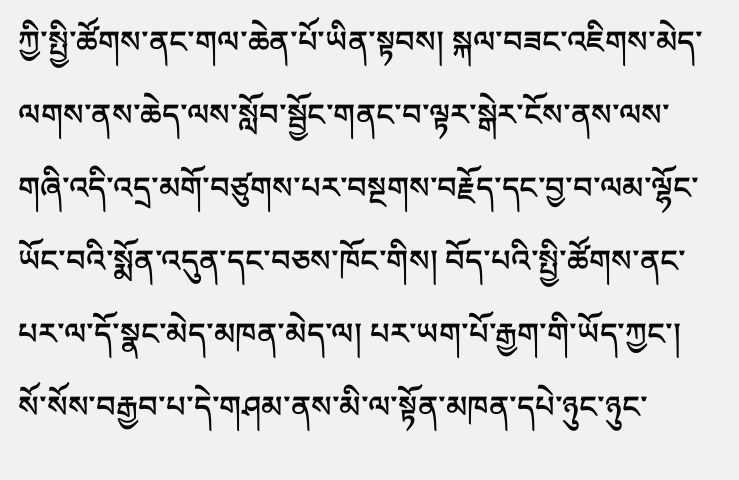ཀྱི་སྤྱི་ཚོགས་ནང་གལ་ཆེན་པོ་ཡིན་སྟབས། སྐལ་བཟང་འཇིགས་མེད་ལགས་ནས་ཆེད་ལས་སློབ་སྦྱོང་གནང་བ་ལྟར་སྒེར་ངོས་ནས་ལས་གཞི་འདི་འདྲ་མགོ་བཙུགས་པར་བསྔགས་བརྗོད་དང་བྱ་བ་ལམ་ལྷོང་ཡོང་བའི་སྨོན་འདུན་དང་བཅས་ཁོང་གིས། བོད་པའི་སྤྱི་ཚོགས་ནང་པར་ལ་དོ་སྣང་མེད་མཁན་མེད་ལ། པར་ཡག་པོ་རྒྱག་གི་ཡོད་ཀྱང་། སོ་སོས་བརྒྱབ་པ་དེ་གཤམ་ནས་མི་ལ་སྟོན་མཁན་དཔེ་ཉུང་ཉུང་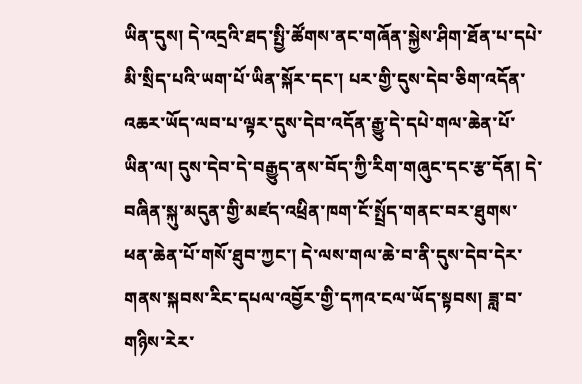ཡིན་དུས། དེ་འདྲའི་ཐད་སྤྱི་ཚོགས་ནང་གཞོན་སྐྱེས་ཤིག་ཐོན་པ་དཔེ་མི་སྲིད་པའི་ཡག་པོ་ཡིན་སྐོར་དང་། པར་གྱི་དུས་དེབ་ཅིག་འདོན་འཆར་ཡོད་ལབ་པ་ལྟར་དུས་དེབ་འདོན་རྒྱུ་དེ་དཔེ་གལ་ཆེན་པོ་ཡིན་ལ། དུས་དེབ་དེ་བརྒྱུད་ནས་བོད་ཀྱི་རིག་གཞུང་དང་རྩ་དོན། དེ་བཞིན་སྐུ་མདུན་གྱི་མཛད་འཕྲིན་ཁག་ངོ་སྤྲོད་གནང་བར་ཐུགས་ཕན་ཆེན་པོ་གསོ་ཐུབ་ཀྱང་། དེ་ལས་གལ་ཆེ་བ་ནི་དུས་དེབ་དེར་གནས་སྐབས་རིང་དཔལ་འབྱོར་གྱི་དཀའ་ངལ་ཡོད་སྟབས། ཟླ་བ་གཉིས་རེར་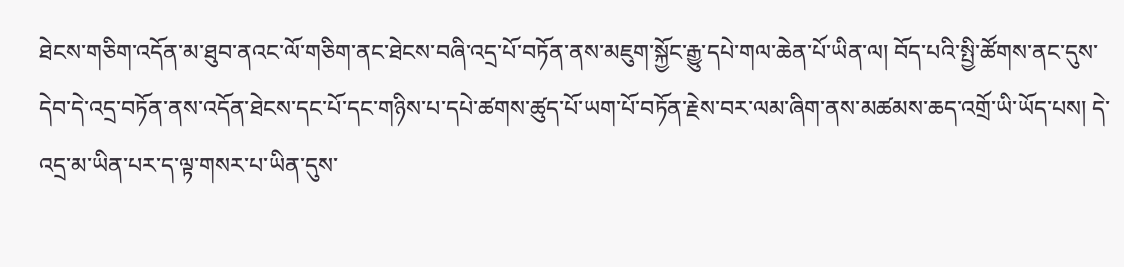ཐེངས་གཅིག་འདོན་མ་ཐུབ་ནའང་ལོ་གཅིག་ནང་ཐེངས་བཞི་འདྲ་པོ་བཏོན་ནས་མཇུག་སྐྱོང་རྒྱུ་དཔེ་གལ་ཆེན་པོ་ཡིན་ལ། བོད་པའི་སྤྱི་ཚོགས་ནང་དུས་དེབ་དེ་འདྲ་བཏོན་ནས་འདོན་ཐེངས་དང་པོ་དང་གཉིས་པ་དཔེ་ཚགས་ཚུད་པོ་ཡག་པོ་བཏོན་རྗེས་བར་ལམ་ཞིག་ནས་མཚམས་ཆད་འགྲོ་ཡི་ཡོད་པས། དེ་འདྲ་མ་ཡིན་པར་ད་ལྟ་གསར་པ་ཡིན་དུས་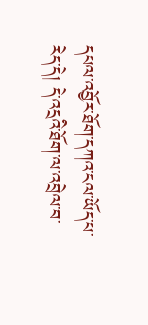དཔལ་འབྱོར་ཐོག་དཀའ་ངལ་ཡོད་པ་རེད་དེ། དེ་འདྲའི་ཐོག་ལ་འབྲེལ་བ་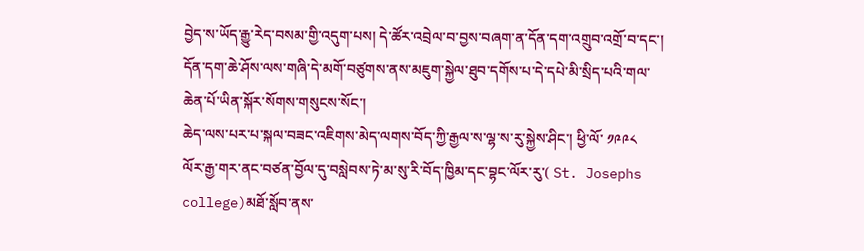བྱེད་ས་ཡོད་རྒྱུ་རེད་བསམ་གྱི་འདུག་པས། དེ་ཚོར་འབྲེལ་བ་བྱས་བཞག་ན་དོན་དག་འགྲུབ་འགྲོ་བ་དང་། དོན་དག་ཆེ་ཤོས་ལས་གཞི་དེ་མགོ་བཙུགས་ནས་མཇུག་སྐྱེལ་ཐུབ་དགོས་པ་དེ་དཔེ་མི་སྲིད་པའི་གལ་ཆེན་པོ་ཡིན་སྐོར་སོགས་གསུངས་སོང་།
ཆེད་ལས་པར་པ་སྐལ་བཟང་འཇིགས་མེད་ལགས་བོད་ཀྱི་རྒྱལ་ས་ལྷ་ས་རུ་སྐྱེས་ཤིང་། ཕྱི་ལོ་ ༡༩༩༨ ལོར་རྒྱ་གར་ནང་བཙན་བྱོལ་དུ་བསླེབས་ཏེ་མ་སུ་རི་བོད་ཁྱིམ་དང་བྷང་ལོར་རུ་( St. Josephs college)མཐོ་སློབ་ནས་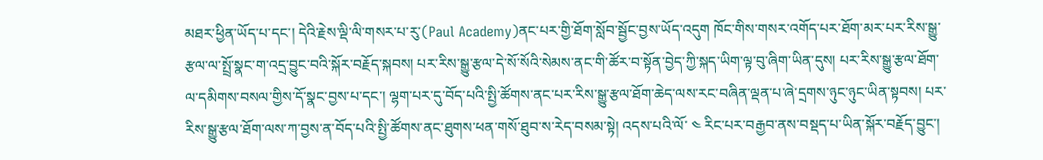མཐར་ཕྱིན་ཡོད་པ་དང་། དེའི་རྗེས་ལྡི་ལི་གསར་པ་རུ་(Paul Academy)ནང་པར་གྱི་ཐོག་སློབ་སྦྱོང་བྱས་ཡོད་འདུག ཁོང་གིས་གསར་འགོད་པར་ཐོག་མར་པར་རིས་སྒྱུ་རྩལ་ལ་སྤྲོ་སྣང་ག་འདྲ་བྱུང་བའི་སྐོར་བརྗོད་སྐབས། པར་རིས་སྒྱུ་རྩལ་དེ་སོ་སོའི་སེམས་ནང་གི་ཚོར་བ་སྟོན་བྱེད་ཀྱི་སྐད་ཡིག་ལྟ་བུ་ཞིག་ཡིན་དུས། པར་རིས་སྒྱུ་རྩལ་ཐོག་ལ་དམིགས་བསལ་གྱིས་དོ་སྣང་བྱས་པ་དང་། ལྷག་པར་དུ་བོད་པའི་སྤྱི་ཚོགས་ནང་པར་རིས་སྒྱུ་རྩལ་ཐོག་ཆེད་ལས་རང་བཞིན་ལྡན་པ་ཞེ་དྲགས་ཉུང་ཉུང་ཡིན་སྟབས། པར་རིས་སྒྱུ་རྩལ་ཐོག་ལས་ཀ་བྱས་ན་བོད་པའི་སྤྱི་ཚོགས་ནང་ཐུགས་ཕན་གསོ་ཐུབ་ས་རེད་བསམ་སྟེ། འདས་པའི་ལོ་ ༤ རིང་པར་བརྒྱབ་ནས་བསྡད་པ་ཡིན་སྐོར་བརྗོད་བྱུང་།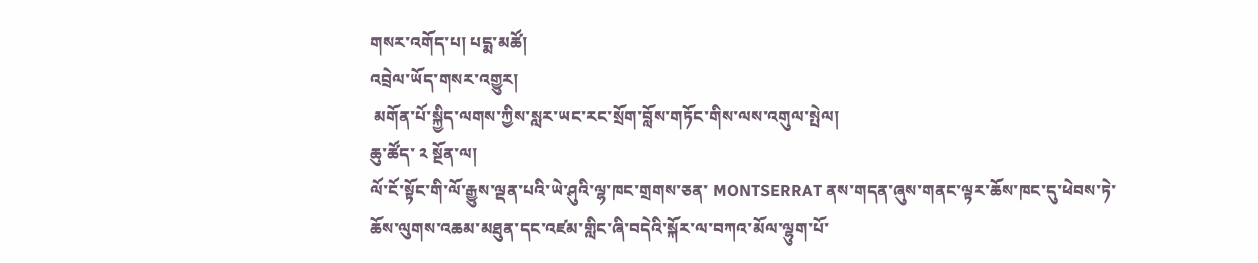གསར་འགོད་པ། པདྨ་མཚོ།
འབྲེལ་ཡོད་གསར་འགྱུར།
 མགོན་པོ་སྐྱིད་ལགས་ཀྱིས་སླར་ཡང་རང་སྲོག་བློས་གཏོང་གིས་ལས་འགུལ་སྤེལ།
ཆུ་ཚོད་ ༢ སྔོན་ལ།
ལོ་ངོ་སྟོང་གི་ལོ་རྒྱུས་ལྡན་པའི་ཡེ་ཤུའི་ལྷ་ཁང་གྲགས་ཅན་ MONTSERRAT ནས་གདན་ཞུས་གནང་ལྟར་ཆོས་ཁང་དུ་ཕེབས་ཏེ་ཆོས་ལུགས་འཆམ་མཐུན་དང་འཛམ་གླིང་ཞི་བདེའི་སྐོར་ལ་བཀའ་མོལ་ལྷུག་པོ་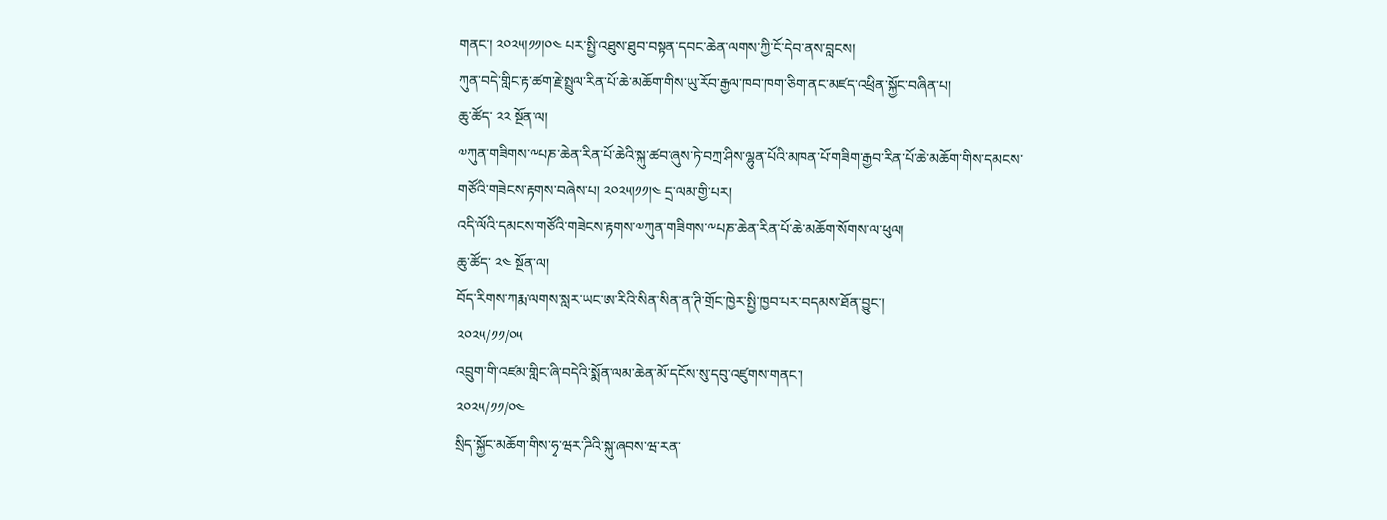གནང་། ༢༠༢༥།༡༡།༠༤ པར་སྤྱི་འཐུས་ཐུབ་བསྟན་དབང་ཆེན་ལགས་ཀྱི་ངོ་དེབ་ནས་བླངས།
ཀུན་བདེ་གླིང་རྟ་ཚག་རྗེ་སྤྲུལ་རིན་པོ་ཆེ་མཆོག་གིས་ཡུ་རོབ་རྒྱལ་ཁབ་ཁག་ཅིག་ནང་མཛད་འཕྲིན་སྐྱོང་བཞིན་པ།
ཆུ་ཚོད་ ༢༢ སྔོན་ལ།
༧ཀུན་གཟིགས་༸པཎ་ཆེན་རིན་པོ་ཆེའི་སྐུ་ཚབ་ཞུས་ཏེ་བཀྲ་ཤིས་ལྷུན་པོའི་མཁན་པོ་གཟིག་རྒྱབ་རིན་པོ་ཆེ་མཆོག་གིས་དམངས་གཙོའི་གཟེངས་རྟགས་བཞེས་པ། ༢༠༢༥།༡༡།༤ དྲ་ལམ་གྱི་པར།
འདི་ལོའི་དམངས་གཙོའི་གཟེངས་རྟགས་༧ཀུན་གཟིགས་༸པཎ་ཆེན་རིན་པོ་ཆེ་མཆོག་སོགས་ལ་ཕུལ།
ཆུ་ཚོད་ ༢༤ སྔོན་ལ།
བོད་རིགས་ཀརྨ་ལགས་སླར་ཡང་ཨ་རིའི་སིན་སིན་ན་ཊི་གྲོང་ཁྱེར་སྤྱི་ཁྱབ་པར་བདམས་ཐོན་བྱུང་།
༢༠༢༥/༡༡/༠༥
འབྲུག་གི་འཛམ་གླིང་ཞི་བདེའི་སྨོན་ལམ་ཆེན་མོ་དངོས་སུ་དབུ་འཛུགས་གནང་།
༢༠༢༥/༡༡/༠༤
སྲིད་སྐྱོང་མཆོག་གིས་ཧྭ་ཝར་ཌིའི་སྐུ་ཞབས་ཝ་རན་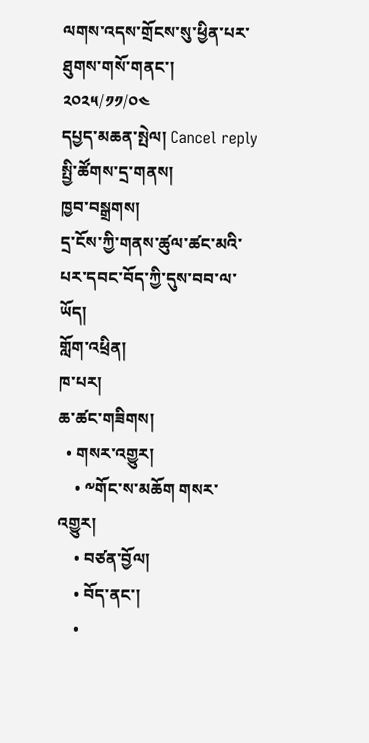ལགས་འདས་གྲོངས་སུ་ཕྱིན་པར་ཐུགས་གསོ་གནང་།
༢༠༢༥/༡༡/༠༤
དཔྱད་མཆན་སྤེལ། Cancel reply
སྤྱི་ཚོགས་དྲ་གནས།
ཁྱབ་བསྒྲགས།
དྲ་ངོས་ཀྱི་གནས་ཚུལ་ཚང་མའི་པར་དབང་བོད་ཀྱི་དུས་བབ་ལ་ཡོད།
གློག་འཕྲིན།
ཁ་པར།
ཆ་ཚང་གཟིགས།
  • གསར་འགྱུར།
    • ༸གོང་ས་མཆོག གསར་འགྱུར།
    • བཙན་བྱོལ།
    • བོད་ནང་།
    •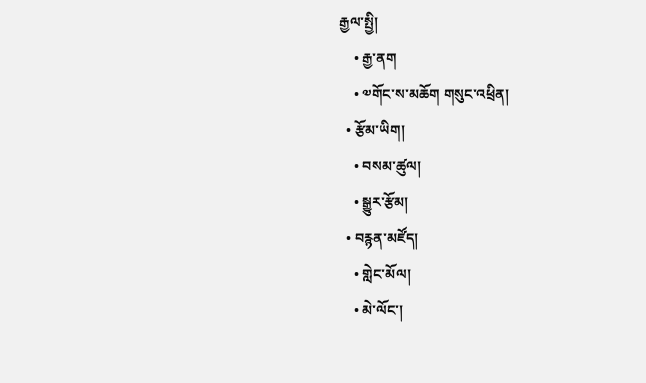རྒྱལ་སྤྱི།
    • རྒྱ་ནག
    • ༧གོང་ས་མཆོག གསུང་འཕྲིན།
  • རྩོམ་ཡིག།
    • བསམ་ཚུལ།
    • སྒྱུར་རྩོམ།
  • བརྙན་མཛོད།
    • གླེང་མོལ།
    • མེ་ལོང་།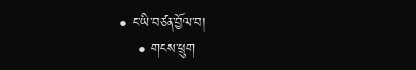• ང་ཡི་བཙན་བྱོལ་བ།
    • གངས་ཕྲུག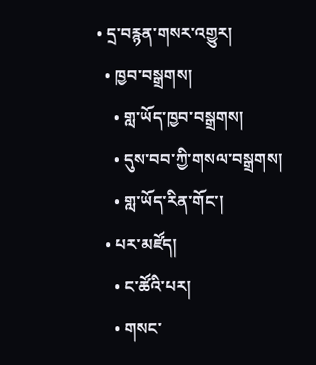• དྲ་བརྙན་གསར་འགྱུར།
  • ཁྱབ་བསྒྲགས།
    • གླ་ཡོད་ཁྱབ་བསྒྲགས།
    • དུས་བབ་ཀྱི་གསལ་བསྒྲགས།
    • གླ་ཡོད་རིན་གོང་།
  • པར་མཛོད།
    • ང་ཚོའི་པར།
    • གསང་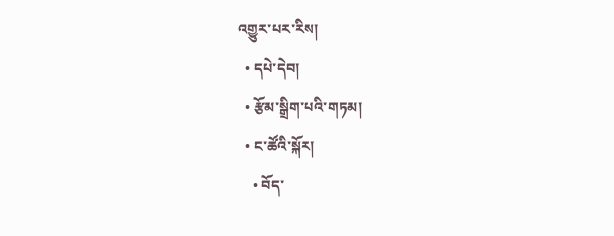འགྱུར་པར་རིས།
  • དཔེ་དེབ།
  • རྩོམ་སྒྲིག་པའི་གཏམ།
  • ང་ཚོའི་སྐོར།
    • བོད་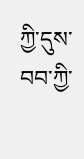ཀྱི་དུས་བབ་ཀྱི་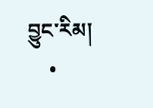བྱུང་རིམ།
    •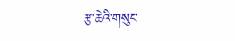རྩ་ཆེའི་གསུང་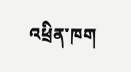འཕྲིན་ཁག